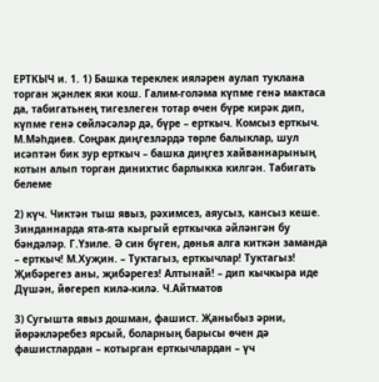ЕРТКЫЧ и. 1. 1) Башка тереклек ияләрен аулап туклана торган җәнлек яки кош. Галим-голәма күпме генә мактаса да, табигатьнең тигезлеген тотар өчен бүре кирәк дип, күпме генә сөйләсәләр дә, бүре – ерткыч. Комсыз ерткыч. М.Мәһдиев. Соңрак диңгезләрдә төрле балыклар, шул исәптән бик зур ерткыч – башка диңгез хайваннарының котын алып торган динихтис барлыкка килгән. Табигать белеме

2) күч. Чиктән тыш явыз, рәхимсез, аяусыз, кансыз кеше. Зинданнарда ята-ята кыргый ерткычка әйләнгән бу бәндәләр. Г.Үзиле. Ә син бүген, дөнья алга киткән заманда – ерткыч! М.Хуҗин. – Туктагыз, ерткычлар! Туктагыз! Җибәрегез аны, җибәрегез! Алтынай! – дип кычкыра иде Дүшән, йөгереп килә-килә. Ч.Айтматов

3) Сугышта явыз дошман, фашист. Җаныбыз әрни, йөрәкләребез ярсый, боларның барысы өчен дә фашистлардан – котырган ерткычлардан – үч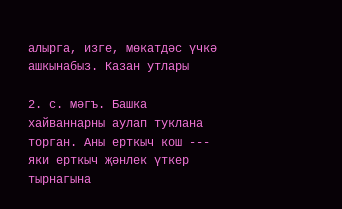алырга, изге, мөкатдәс үчкә ашкынабыз. Казан утлары

2. с. мәгъ. Башка хайваннарны аулап туклана торган. Аны ерткыч кош --- яки ерткыч җәнлек үткер тырнагына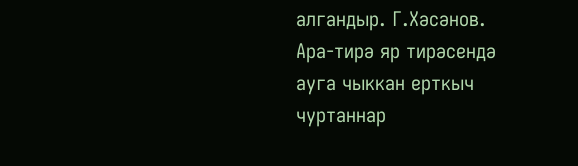алгандыр. Г.Хәсәнов. Ара-тирә яр тирәсендә ауга чыккан ерткыч чуртаннар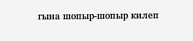гына шопыр-шопыр килеп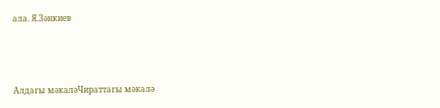ала. Я.Зәнкиев



Алдагы мәкаләЧираттагы мәкалә